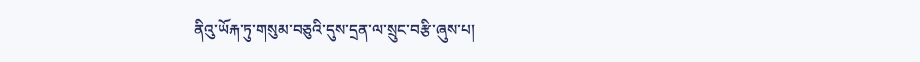ནིའུ་ཡོརྐ་ཏུ་གསུམ་བཅུའི་དུས་དྲན་ལ་སྲུང་བརྩི་ཞུས་པ།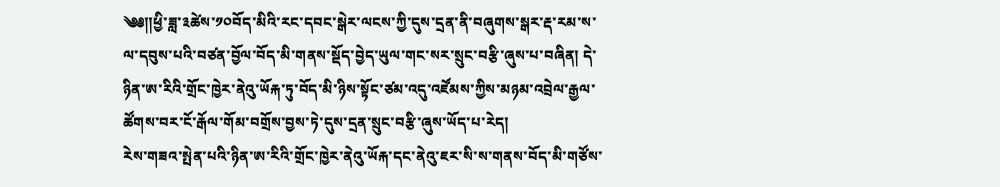༄༅༎ཕྱི་ཟླ་༣ཚེས་༡༠བོད་མིའི་རང་དབང་སྒེར་ལངས་ཀྱི་དུས་དྲན་ནི་བཞུགས་སྒར་རྡ་རམ་ས་ལ་དབུས་པའི་བཙན་བྱོལ་བོད་མི་གནས་སྡོད་བྱེད་ཡུལ་གང་སར་སྲུང་བརྩི་ཞུས་པ་བཞིན། དེ་ཉིན་ཨ་རིའི་གྲོང་ཁྱེར་ནེའུ་ཡོརྐ་ཏུ་བོད་མི་ཉིས་སྟོང་ཙམ་འདུ་འཛོམས་ཀྱིས་མཉམ་འབྲེལ་རྒྱལ་ཚོགས་བར་ངོ་རྒོལ་གོམ་བགྲོས་བྱས་ཏེ་དུས་དྲན་སྲུང་བརྩི་ཞུས་ཡོད་པ་རེད།
རེས་གཟའ་སྤེན་པའི་ཉིན་ཨ་རིའི་གྲོང་ཁྱེར་ནེའུ་ཡོརྐ་དང་ནེའུ་ཇར་སི་ས་གནས་བོད་མི་གཙོས་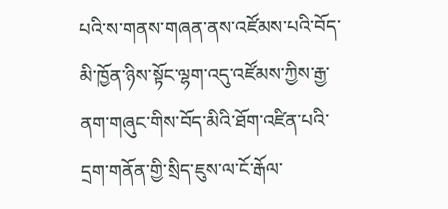པའི་ས་གནས་གཞན་ནས་འཛོམས་པའི་བོད་མི་ཁྱོན་ཉིས་སྟོང་ལྷག་འདུ་འཛོམས་ཀྱིས་རྒྱ་ནག་གཞུང་གིས་བོད་མིའི་ཐོག་འཛིན་པའི་དྲག་གནོན་གྱི་སྲིད་ཇུས་ལ་ངོ་རྒོལ་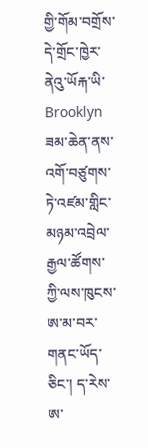གྱི་གོམ་བགྲོས་དེ་གྲོང་ཁྱེར་ནེའུ་ཡོརྐ་ཡི་Brooklyn ཟམ་ཆེན་ནས་འགོ་བཙུགས་ཏེ་འཛམ་གླིང་མཉམ་འབྲེལ་རྒྱལ་ཚོགས་ཀྱི་ལས་ཁུངས་ཨ་མ་བར་གནང་ཡོད་ཅིང་། ད་རེས་ཨ་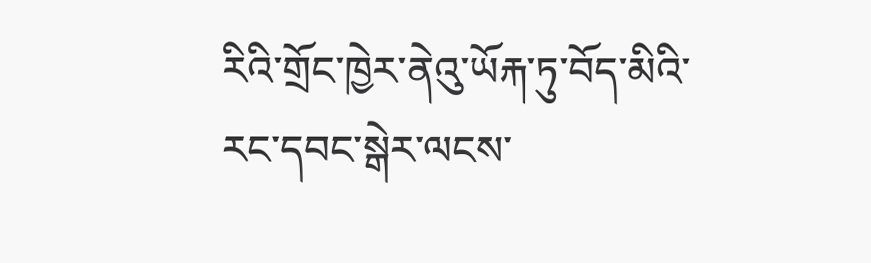རིའི་གྲོང་ཁྱེར་ནེའུ་ཡོརྐ་ཏུ་བོད་མིའི་རང་དབང་སྒེར་ལངས་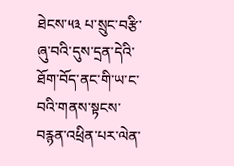ཐེངས་༥༣ པ་སྲུང་བརྩི་ཞུ་བའི་དུས་དྲན་དེའི་ཐོག་བོད་ནང་གི་ཡ་ང་བའི་གནས་སྟངས་བརྙན་འཕྲིན་པར་ལེན་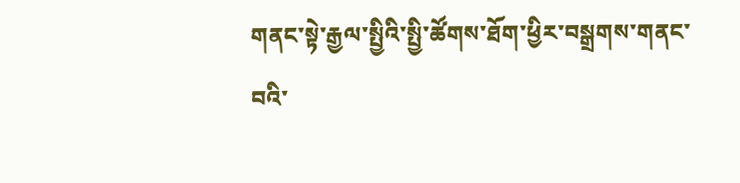གནང་སྟེ་རྒྱལ་སྤྱིའི་སྤྱི་ཚོགས་ཐོག་ཕྱིར་བསྒྲགས་གནང་བའི་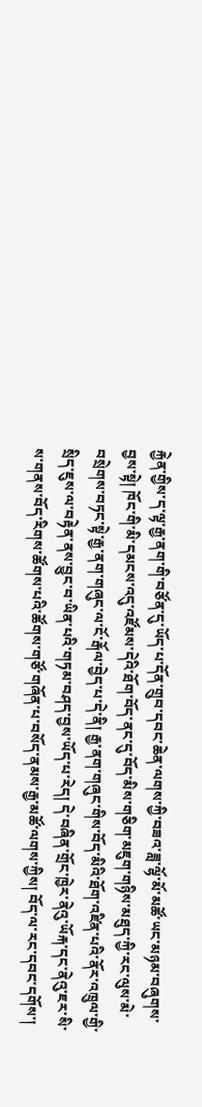རྐྱེན་གྱིས་ད་ལྟ་རྒྱ་ནག་གི་བཙོན་དུ་ཡོད་པ་དོན་གྲུབ་དབང་ཆེན་ལགས་ཀྱི་བཟའ་ཟླ་ལྷོ་མོ་མཚོ་ཡང་མཉམ་བཞུགས་བྱས་སྟེ། ཁོང་གི་མི་དམངས་འདུ་འཛོམས་དེའི་ཐོག་བོད་ནང་དུ་བོད་མིས་གཅིག་མཇུག་གཉིས་མཐུད་ཀྱི་རང་ལུས་མེ་བསྲེགས་བཏང་སྟེ་རྒྱ་ནག་གཞུང་ལ་ངོ་རྒོལ་བྱེད་པ་དེ་ནི། རྒྱ་ནག་གཞུང་གིས་བོད་མིའི་ཐོག་འཛིན་པའི་ནོར་འཁྲུལ་གྱི་སྲིད་ཇུས་ལ་བརྟེན་ནས་བྱུང་བ་ཡིན་པའི་གཏམ་བཤད་བྱས་ཡོད་པ་རེད། དེ་བཞིན་གྲོང་ཁྱེར་ནེའུ་ཡོརྐ་དང་ནེའུ་ཇར་སི་ས་གནས་བོད་རིགས་ཚོགས་པའི་ཚོགས་གཙོ་གཞོན་པ་བསོད་ནམས་རྒྱ་མཚོ་ལགས་ཀྱིས། བོད་ལ་རང་དབང་དགོས་།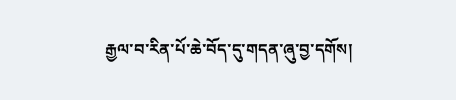རྒྱལ་བ་རིན་པོ་ཆེ་བོད་དུ་གདན་ཞུ་བྱ་དགོས།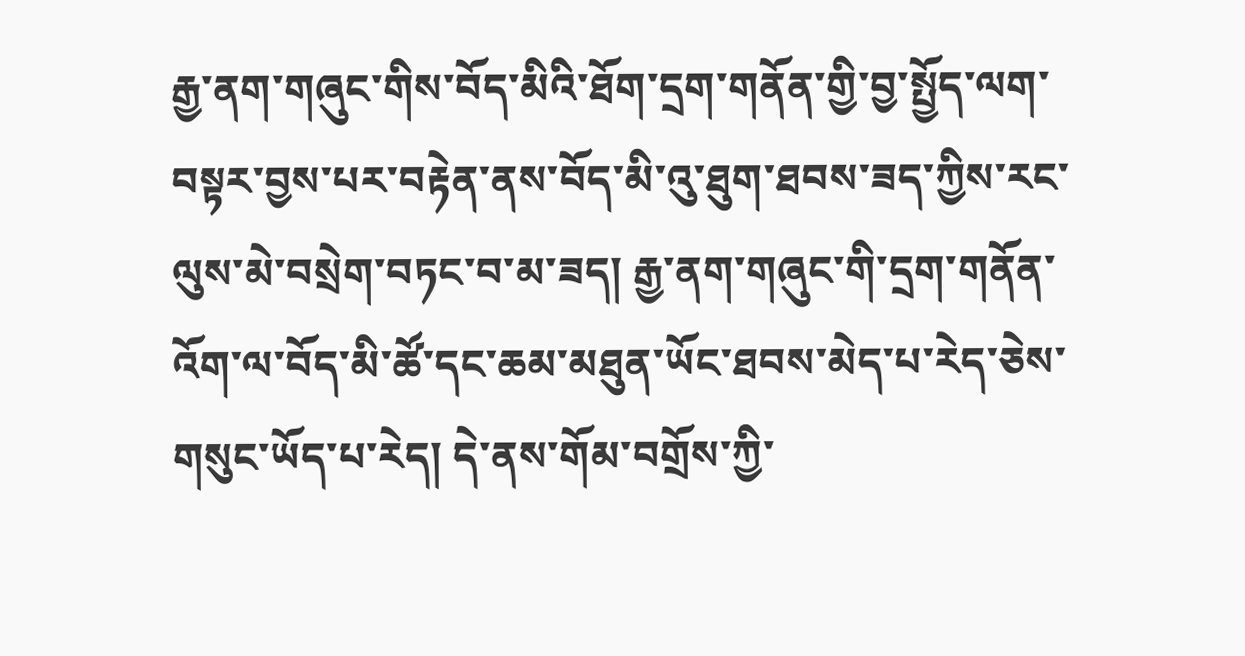རྒྱ་ནག་གཞུང་གིས་བོད་མིའི་ཐོག་དྲག་གནོན་གྱི་བྱ་སྤྱོད་ལག་བསྟར་བྱས་པར་བརྟེན་ནས་བོད་མི་འུ་ཐུག་ཐབས་ཟད་ཀྱིས་རང་ལུས་མེ་བསྲེག་བཏང་བ་མ་ཟད། རྒྱ་ནག་གཞུང་གི་དྲག་གནོན་འོག་ལ་བོད་མི་ཚོ་དང་ཆམ་མཐུན་ཡོང་ཐབས་མེད་པ་རེད་ཅེས་གསུང་ཡོད་པ་རེད། དེ་ནས་གོམ་བགྲོས་ཀྱི་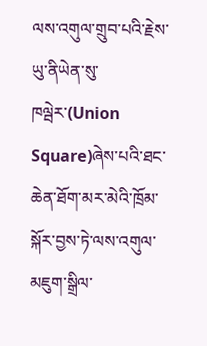ལས་འགུལ་གྲུབ་པའི་རྗེས་ཡུ་ནིཡེན་སུ་ཁལྦེར་(Union Square)ཞེས་པའི་ཐང་ཆེན་ཐོག་མར་མེའི་ཁྲོམ་སྐོར་བྱས་ཏེ་ལས་འགུལ་མཇུག་སྒྲིལ་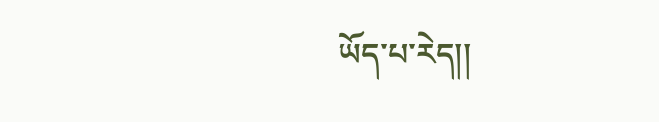ཡོད་པ་རེད།།